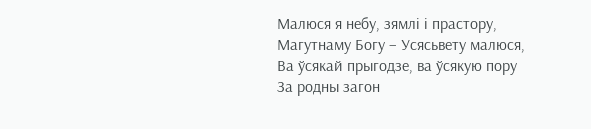Малюся я небу, зямлі і прастору,
Магутнаму Богу – Усясьвету малюся,
Ва ўсякай прыгодзе, ва ўсякую пору
За родны загон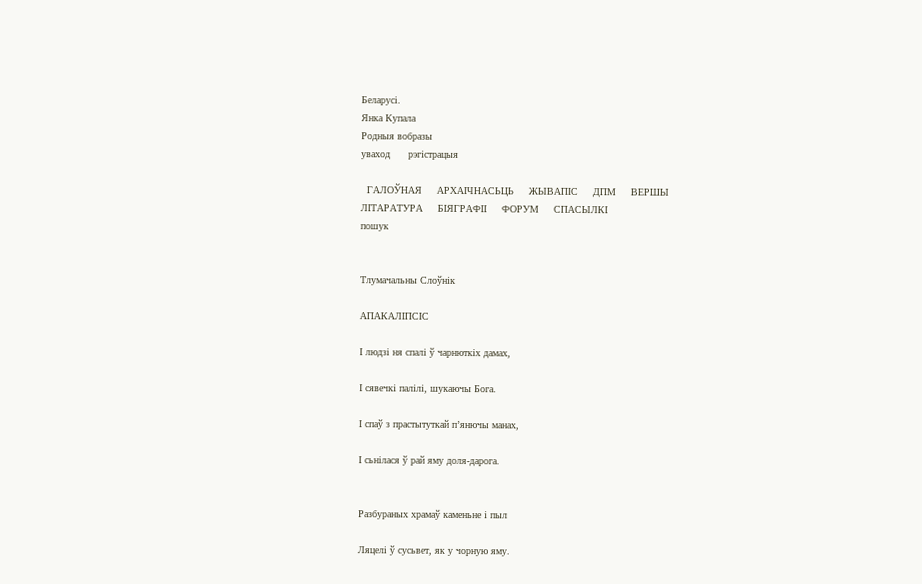Беларусі.
Янка Купала
Родныя вобразы
уваход      рэгiстрацыя

  ГАЛОЎНАЯ     АРХАІЧНАСЬЦЬ     ЖЫВАПІС     ДПМ     ВЕРШЫ     ЛІТАРАТУРА     БІЯГРАФІІ     ФОРУМ     СПАСЫЛКІ
пошук


Тлумачальны Слоўнік

АПАКАЛІПСІС

І людзі ня спалі ў чарнюткіх дамах,

І сявечкі палілі, шукаючы Бога.

І спаў з прастытуткай п’янючы манах,

І сьнілася ў рай яму доля-дарога.


Разбураных храмаў каменьне і пыл

Ляцелі ў сусьвет, як у чорную яму.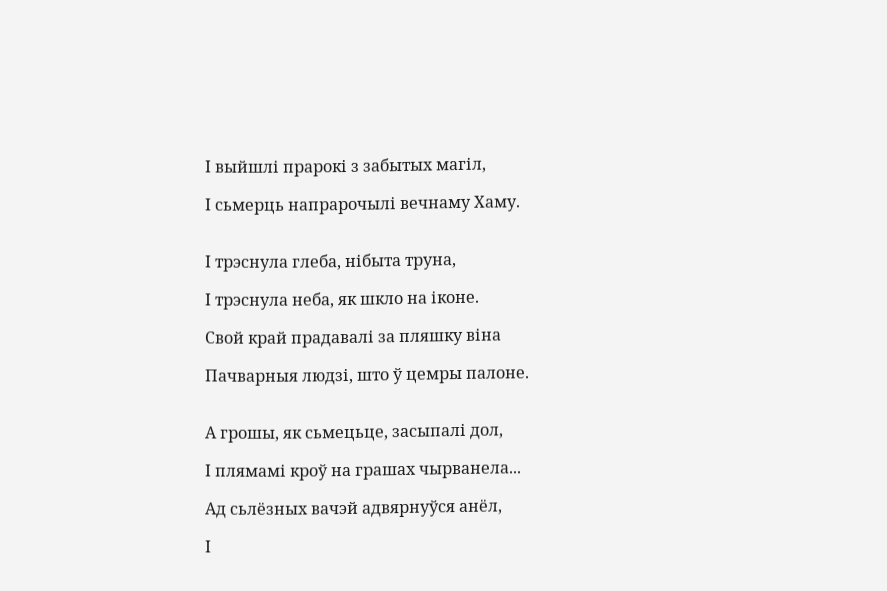І выйшлі прарокі з забытых магіл,

І сьмерць напрарочылі вечнаму Хаму.


І трэснула глеба, нібыта труна,

І трэснула неба, як шкло на іконе.

Свой край прадавалі за пляшку віна

Пачварныя людзі, што ў цемры палоне.


А грошы, як сьмецьце, засыпалі дол,

І плямамі кроў на грашах чырванела...

Ад сьлёзных вачэй адвярнуўся анёл,

І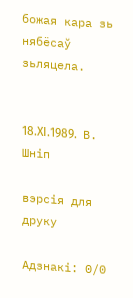божая кара зь нябёсаў зьляцела.


18.XI.1989.  В. Шніп

вэрсія для друку

Адзнакi: 0/0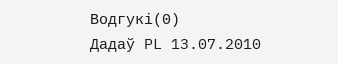Водгукі(0)
Дадаў PL 13.07.2010